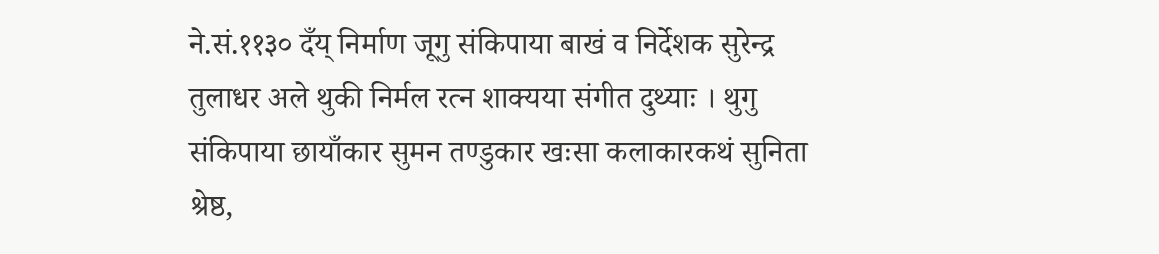ने.सं.११३० दँय् निर्माण जूगु संकिपाया बाखं व निर्देशक सुरेन्द्र तुलाधर अले थुकी निर्मल रत्न शाक्यया संगीत दुथ्याः । थुगु संकिपाया छायाँकार सुमन तण्डुकार खःसा कलाकारकथं सुनिता श्रेष्ठ,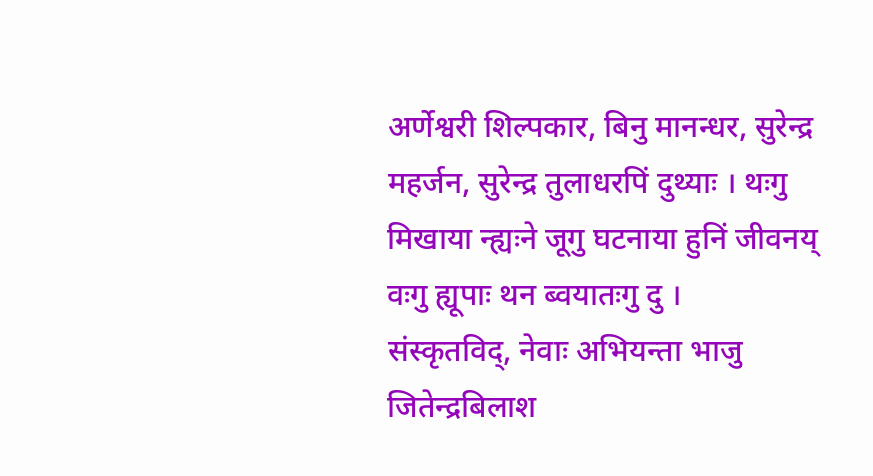अर्णेश्वरी शिल्पकार, बिनु मानन्धर, सुरेन्द्र महर्जन, सुरेन्द्र तुलाधरपिं दुथ्याः । थःगु मिखाया न्ह्यःने जूगु घटनाया हुनिं जीवनय् वःगु ह्यूपाः थन ब्वयातःगु दु ।
संस्कृतविद्, नेवाः अभियन्ता भाजु जितेन्द्रबिलाश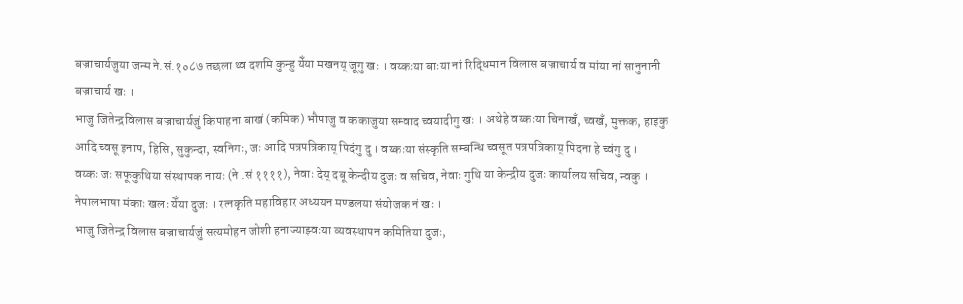बज्राचार्यजुया जन्म ने.सं.१०८७ तछला थ्व दशमि कुन्हु येँया मखनय् जूगु खः । वय्कःया बाःया नां रिद्धिमान विलास बज्राचार्य व मांया नां सानुनानी बज्राचार्य खः ।
भाजु जितेन्द्रविलास बज्राचार्यजुं किपाहना बाखं (कमिक) भौपाजु व ककाजुया सम्वाद च्वयादीगु खः । अथेहे वय्कःया चिनाखँ, च्वखँ, मुक्तक, हाइकु आदि च्वसू इनाप, हिसि, सुकुन्दा, स्वनिगः, जः आदि पत्रपत्रिकाय् पिदंगु दु । वय्कःया संस्कृति सम्बन्धि च्वसूत पत्रपत्रिकाय् पिदना हे च्वंगु दु ।
वय्कः जः सफूकुथिया संस्थापक नायः (ने .सं ११११), नेवाः देय् दबू केन्दीय दुजः व सचिव, नेवाः गुथि या केन्द्रीय दुजः कार्यालय सचिव, न्वकु । नेपालभाषा मंकाः खलः येँया दुजः । रत्नकृति महाविहार अध्ययन मण्डलया संयोजक नं खः ।
भाजु जितेन्द्र विलास बज्राचार्यजुं सत्यमोहन जोशी हनाज्याझ्वःया व्यवस्थापन कमितिया दुजः,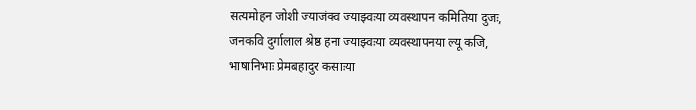सत्यमोहन जोशी ज्याजंक्व ज्याझ्वःया व्यवस्थापन कमितिया दुजः, जनकवि दुर्गालाल श्रेष्ठ हना ज्याझ्वःया व्यवस्थापनया ल्यू कजि, भाषानिभाः प्रेमबहादुर कसाःया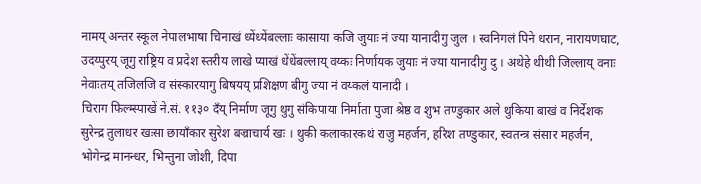नामय् अन्तर स्कूल नेपालभाषा चिनाखं ध्येंध्येंबल्लाः कासाया कजि जुयाः नं ज्या यानादीगु जुल । स्वनिगलं पिने धरान, नारायणघाट, उदय्पुरय् जूगु राष्ट्रिय व प्रदेश स्तरीय लाखे प्याखं धेंधेंबल्लाय् वय्कः निर्णायक जुयाः नं ज्या यानादीगु दु । अथेहे थीथी जिल्लाय् वनाः नेवाःतय् तजिलजि व संस्कारयागु बिषयय् प्रशिक्षण बीगु ज्या नं वय्कलं यानादी ।
चिराग फिल्म्स्पाखें ने.सं. ११३० दँय् निर्माण जूगु थुगु संकिपाया निर्माता पुजा श्रेष्ठ व शुभ तण्डुकार अले थुकिया बाखं व निर्देशक सुरेन्द्र तुलाधर खःसा छायाँकार सुरेश बज्राचार्य खः । थुकी कलाकारकथं राजु महर्जन, हरिश तण्डुकार, स्वतन्त्र संसार महर्जन, भोगेन्द्र मानन्धर, भिन्तुना जोशी, दिपा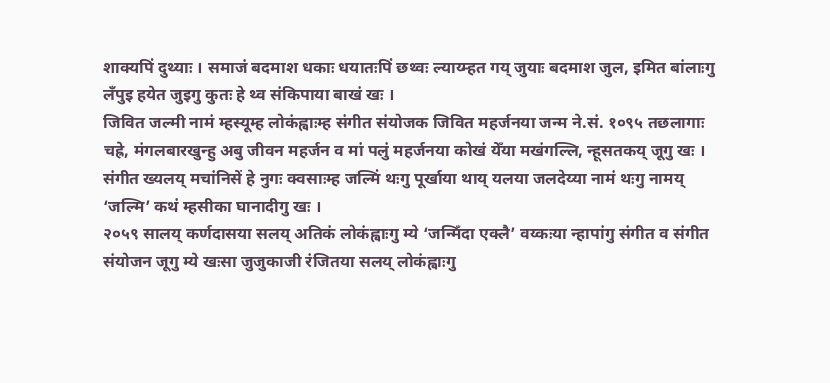शाक्यपिं दुथ्याः । समाजं बदमाश धकाः धयातःपिं छथ्वः ल्याय्म्हत गय् जुयाः बदमाश जुल, इमित बांलाःगु लँपुइ हयेत जुइगु कुतः हे थ्व संकिपाया बाखं खः ।
जिवित जल्मी नामं म्हस्यूम्ह लोकंह्वाःम्ह संगीत संयोजक जिवित महर्जनया जन्म ने.सं. १०९५ तछलागाः चह्रे, मंगलबारखुन्हु अबु जीवन महर्जन व मां पलुं महर्जनया कोखं येँया मखंगल्लि, न्हूसतकय् जूगु खः ।
संगीत ख्यलय् मचांनिसें हे नुगः क्वसाःम्ह जल्मिं थःगु पूर्खाया थाय् यलया जलदेय्या नामं थःगु नामय् ‘जल्मि’ कथं म्हसीका घानादीगु खः ।
२०५९ सालय् कर्णदासया सलय् अतिकं लोकंह्वाःगु म्ये ‘जन्मिँदा एक्लै’ वय्कःया न्हापांगु संगीत व संगीत संयोजन जूगु म्ये खःसा जुजुकाजी रंजितया सलय् लोकंह्वाःगु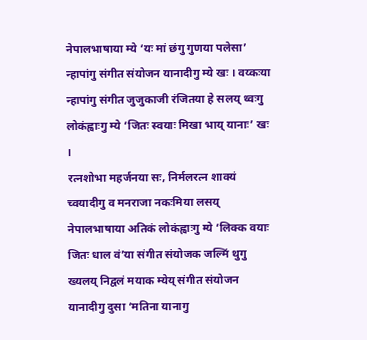नेपालभाषाया म्ये ‘यः मां छंगु गुणया पलेसा’ न्हापांगु संगीत संयोजन यानादीगु म्ये खः । वय्कःया न्हापांगु संगीत जुजुकाजी रंजितया हे सलय् थ्वःगु लोकंह्वाःगु म्ये ‘जितः स्वयाः मिखा भाय् यानाः’ खः ।
रत्नशोभा महर्जनया सः, निर्मलरत्न शाक्यं च्वयादीगु व मनराजा नकःमिया लसय् नेपालभाषाया अतिकं लोकंह्वाःगु म्ये ‘लिक्क वयाः जितः धाल वं’या संगीत संयोजक जल्मिं थुगु ख्यलय् निद्वलं मयाक म्येय् संगीत संयोजन यानादीगु दुसा ‘मतिना यानागु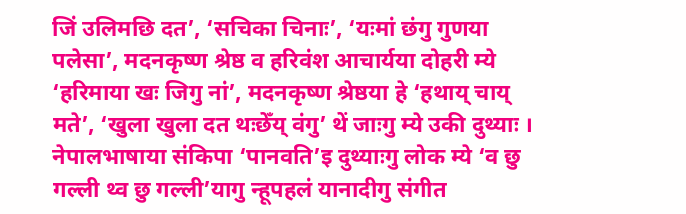जिं उलिमछि दत’, ‘सचिका चिनाः’, ‘यःमां छंगु गुणया पलेसा’, मदनकृष्ण श्रेष्ठ व हरिवंश आचार्यया दोहरी म्ये ‘हरिमाया खः जिगु नां’, मदनकृष्ण श्रेष्ठया हे ‘हथाय् चाय् मते’, ‘खुला खुला दत थःछेँय् वंगु’ थें जाःगु म्ये उकी दुथ्याः ।
नेपालभाषाया संकिपा ‘पानवति’इ दुथ्याःगु लोक म्ये ‘व छु गल्ली थ्व छु गल्ली’यागु न्हूपहलं यानादीगु संगीत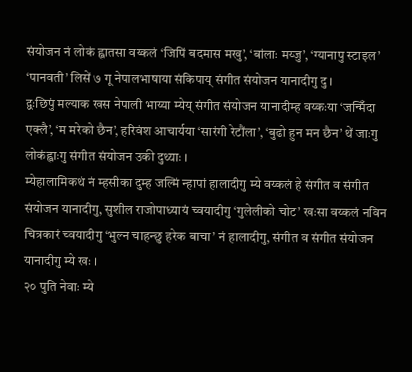संयोजन नं लोकं ह्वातसा वय्कलं ‘जिपिं बदमास मखु’, ‘बांलाः मय्जु’, ‘ग्यानापु स्टाइल’ ‘पानवती’ लिसें ७ गू नेपालभाषाया संकिपाय् संगीत संयोजन यानादीगु दु ।
द्वःछिपुं मल्याक खस नेपाली भाय्या म्येय् संगीत संयोजन यानादीम्ह वय्कःया ‘जन्मिँदा एक्लै’, ‘म मरेको छैन’, हरिवंश आचार्यया ‘सारंगी रेटौंला’, ‘बुढो हुन मन छैन’ थें जाःगु लोकंह्वाःगु संगीत संयोजन उकी दुथ्याः ।
म्येहालामिकथं नं म्हसीका दुम्ह जल्मिं न्हापां हालादीगु म्ये वय्कलं हे संगीत व संगीत संयोजन यानादीगु, सुशील राजोपाध्यायं च्वयादीगु ‘गुलेलीको चोट’ खःसा वय्कलं नविन चित्रकारं च्वयादीगु ‘भुल्न चाहन्छु हरेक बाचा’ नं हालादीगु, संगीत व संगीत संयोजन यानादीगु म्ये खः ।
२० पुति नेवाः म्ये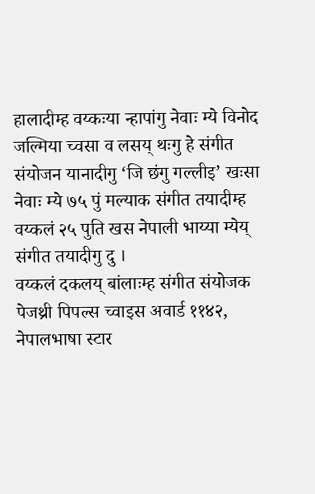हालादीम्ह वय्कःया न्हापांगु नेवाः म्ये विनोद जल्मिया च्वसा व लसय् थःगु हे संगीत संयोजन यानादीगु ‘जि छंगु गल्लीइ’ खःसा नेवाः म्ये ७५ पुं मल्याक संगीत तयादीम्ह वय्कलं २५ पुति खस नेपाली भाय्या म्येय् संगीत तयादीगु दु ।
वय्कलं दकलय् बांलाःम्ह संगीत संयोजक पेजथ्री पिपल्स च्वाइस अवार्ड ११४२, नेपालभाषा स्टार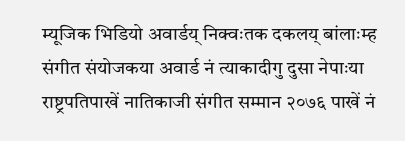म्यूजिक भिडियो अवार्डय् निक्वःतक दकलय् बांलाःम्ह संगीत संयोजकया अवार्ड नं त्याकादीगु दुसा नेपाःया राष्ट्रपतिपाखें नातिकाजी संगीत सम्मान २०७६ पाखें नं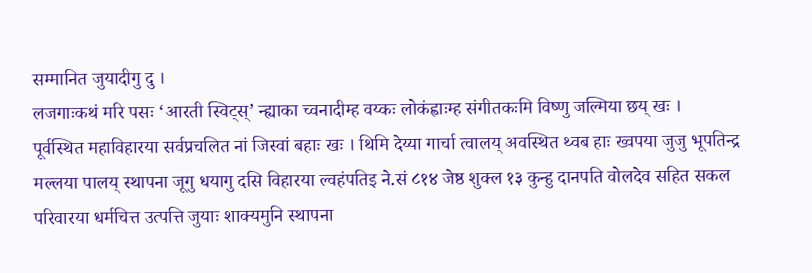सम्मानित जुयादीगु दु ।
लजगाःकथं मरि पसः ‘आरती स्विट्स्’ न्ह्याका च्वनादीम्ह वय्कः लोकंह्वाःम्ह संगीतकःमि विष्णु जल्मिया छय् खः ।
पूर्वस्थित महाविहारया सर्वप्रचलित नां जिस्वां बहाः खः । थिमि देय्या गार्चा त्वालय् अवस्थित थ्वब हाः ख्वपया जुजु भूपतिन्द्र मल्लया पालय् स्थापना जूगु धयागु दसि विहारया ल्वहंपतिइ ने.सं ८१४ जेष्ठ शुक्ल १३ कुन्हु दानपति वोलदेव सहित सकल परिवारया धर्मचित्त उत्पत्ति जुयाः शाक्यमुनि स्थापना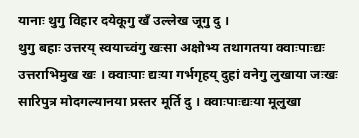यानाः थुगु विहार दयेकूगु खँ उल्लेख जूगु दु ।
थुगु बहाः उत्तरय् स्वयाच्वंगु खःसा अक्षोभ्य तथागतया क्वाःपाःद्यः उत्तराभिमुख खः । क्वाःपाः द्यःया गर्भगृहय् दुहां वनेगु लुखाया जःखः सारिपुत्र मोदगल्यानया प्रस्तर मूर्ति दु । क्वाःपाःद्यःया मूलुखा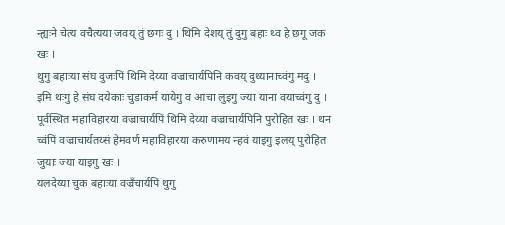न्ह्यःने चेत्य वचैत्यया जवय् तुं छगः दु । थिमि देशय् तुं दुगु बहाः थ्व हे छगू जक खः ।
थुगु बहाःया संघ दुजःपिं थिमि देय्या वज्राचार्यपिनि कवय् दुथ्यानाच्वंगु मदु । इमि थःगु हे संघ दयेकाः चुडाकर्म यायेगु व आचा लुइगु ज्या याना वयाच्वंगु दु । पूर्वस्थित महाविहारया वज्राचार्यपिं थिमि देय्या वज्राचार्यपिनि पुरोहित खः । थन च्वंपिं वज्राचार्यतय्सं हेमवर्ण महाविहारया करुणामय न्हवं याइगु इलय् पुरोहित जुयाः ज्या याइगु खः ।
यलदेय्या चुक बहाःया वज्रँचार्यपिं थुगु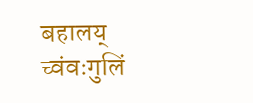बहालय् च्वंवःगुलिं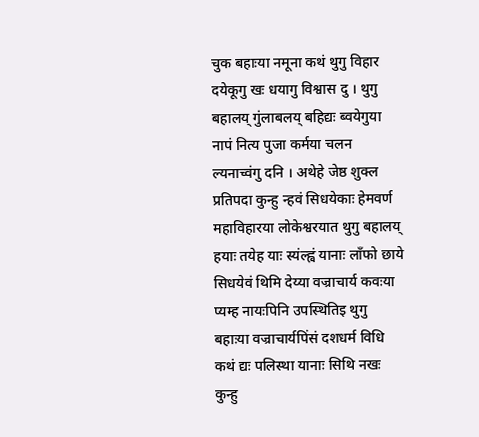चुक बहाःया नमूना कथं थुगु विहार दयेकूगु खः धयागु विश्वास दु । थुगु बहालय् गुंलाबलय् बहिद्यः ब्वयेगुया नापं नित्य पुजा कर्मया चलन ल्यनाच्वंगु दनि । अथेहे जेष्ठ शुक्ल प्रतिपदा कुन्हु न्हवं सिधयेकाः हेमवर्ण महाविहारया लोकेश्वरयात थुगु बहालय् हयाः तयेह याः स्यंल्ह्वं यानाः लाँफो छाये सिधयेवं थिमि देय्या वज्राचार्य कवःया प्यम्ह नायःपिनि उपस्थितिइ थुगु बहाःया वज्राचार्यपिंसं दशधर्म विधि कथं द्यः पलिस्था यानाः सिथि नखः कुन्हु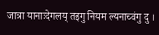जात्रा यानाःदेगलय् तइगु नियम ल्यनाच्वंगु दु ।